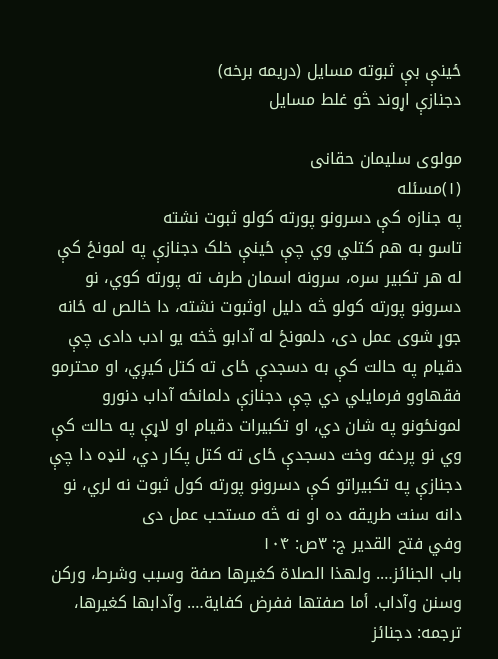ځینې بې ثبوته مسایل (دریمه برخه)
دجنازې اړوند څو غلط مسایل

مولوی سلیمان حقانی
(۱)مسئله
په جنازه کې دسرونو پورته کولو ثبوت نشته
تاسو به هم کتلي وي چې ځینې خلک دجنازې په لمونځ کې له هر تکبیر سره، سرونه اسمان طرف ته پورته کوي، نو دسرونو پورته کولو څه دلیل اوثبوت نشته، دا خالص له ځانه جوړ شوی عمل دی، دلمونځ له آدابو څخه یو ادب دادی چې دقیام په حالت کې به دسجدې ځای ته کتل کیږي، او محترمو فقهاوو فرمایلي دي چې دجنازې دلمانځه آداب دنورو لمونځونو په شان دي، او تکبیرات دقیام او لاړې په حالت کې وي نو پردغه وخت دسجدې ځای ته کتل پکار دي، لنډه دا چې دجنازې په تکبیراتو کې دسرونو پورته کول ثبوت نه لري، نو دانه سنت طریقه ده او نه څه مستحب عمل دی
وفي فتح القدیر ج: ۳ص: ۱۰۴
باب الجنائز…. ولهذا الصلاة کغیرها صفة وسبب وشرط، ورکن وسنن وآداب. أما صفتها ففرض کفایة…. وآدابها کغیرها،
ترجمه: دجنائز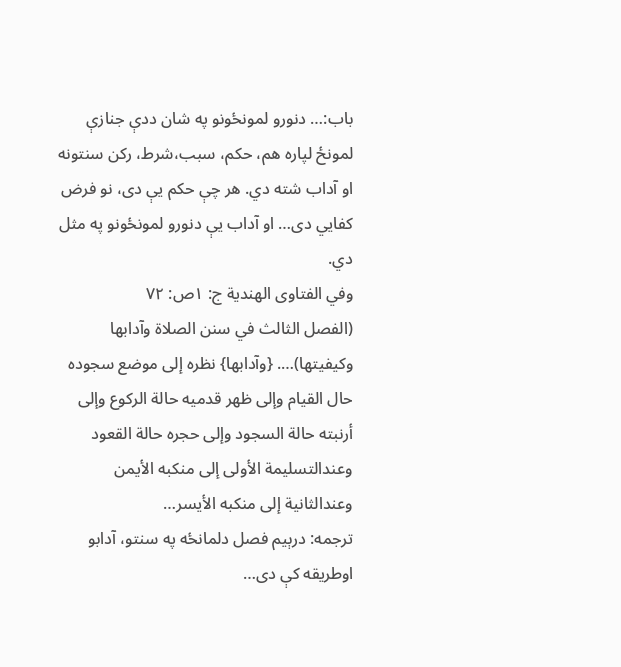باب:… دنورو لمونځونو په شان ددې جنازې لمونځ لپاره هم، حکم، سبب،شرط، رکن سنتونه او آداب شته دي. هر چې حکم یې دی، نو فرض کفایي دی… او آداب یې دنورو لمونځونو په مثل دي.
وفي الفتاوی الهندیة ج: ۱ص: ۷۲
(الفصل الثالث في سنن الصلاة وآدابها وکیفيتها)…. {وآدابها} نظره إلی موضع سجوده حال القیام وإلی ظهر قدمیه حالة الرکوع وإلی أرنبته حالة السجود وإلی حجره حالة القعود وعندالتسلیمة الأولی إلی منکبه الأیمن وعندالثانیة إلی منکبه الأیسر…
ترجمه: درېیم فصل دلمانځه په سنتو، آدابو اوطریقه کې دی…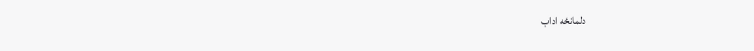دلمانځه اداب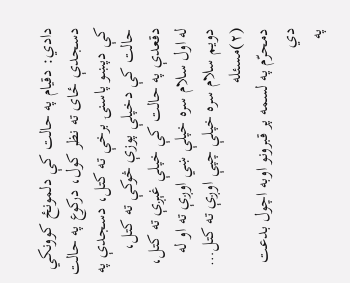دادي: دقیام په حالت کې دلمونځ کوونکي دسجدې ځای ته نظر کول، درکوع په حالت کې دپښو پاسنۍ برخې ته کتل، دسجدې په حالت کې دخپلې پوزې څوکې ته کتل، دقعدې په حالت کې خپلې غېږې ته کتل، له اول سلام سره خپلې ښي اوږې ته او له دویم سلام سره خپلې چپې اوږې ته کتل…
(۲)مسئله
دمحرّم په لسمه پر قبرونو اوبه اچول بدعت دي
په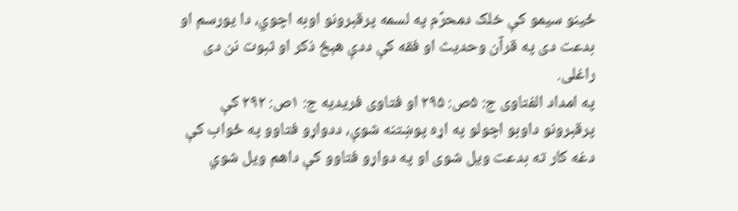ځینو سیمو کې خلک دمحرّم په لسمه پرقبرونو اوبه اچوي، دا یورسم او بدعت دی په قرآن وحدیث او فقه کې ددې هېڅ ذکر او ثبوت نن دی راغلی.
په امداد الفتاوی ج: ۵ص: ۲۹۵ او فتاوی فریدیه ج: ۱ص: ۲۹۲ کې پرقبرونو داوبو اچولو په اړه پوښتنه شوې، ددواړو فتاوو په ځواب کې دغه کار ته بدعت ویل شوی او په دواړو فتاوو کې داهم ویل شوي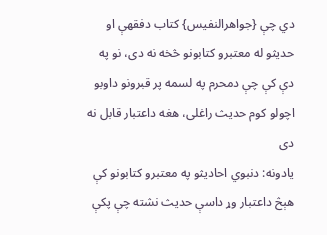دي چې {جواهرالنفیس} کتاب دفقهې او حدیثو له معتبرو کتابونو څخه نه دی، نو په دې کې چې دمحرم په لسمه پر قبرونو داوبو اچولو کوم حدیث راغلی، هغه داعتبار قابل نه دی
یادونه: دنبوي احادیثو په معتبرو کتابونو کې هېڅ داعتبار وړ داسې حدیث نشته چې پکې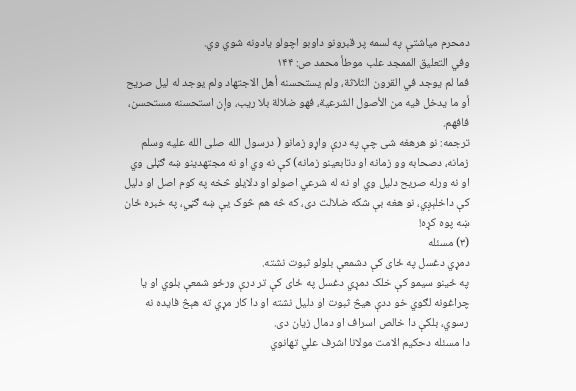دمحرم میاشتې په لسمه پر قبرونو داوبو اچولو یادونه شوي وي.
وفي التعلیق الممجد علب موطأ محمد ص: ۱۴۴
فما لم یوجد في القرون الثلاثة، ولم یستحسنه أهل الاجتهاد ولم یوجد له لیل صریح أو ما یدخل فیه من الأصول الشرعیة، فهو ضلالة بلا ریب، وإن استحسنه مستحسن، فافهم.
ترجمه: نو هرهغه شی چې په درې واړو زمانو ( درسول الله صلی الله علیه وسلم زمانه، دصحابه وو زمانه او دتابعینو زمانه) کې نه وي او نه مجتهدینو ښه ګڼلی وي او نه ورله صریح دلیل وي او نه له شرعي اصولو او دلایلو څخه په کوم اصل او دلیل کې داخلېږي، نو هغه بې شکه ضلالت دی، که څه هم څوک یې ښه ګڼي، په خبره ځان ښه پوه کړه!
(۳) مسئله
دمړي دغسل په ځای کې دشمعې بلولو ثبوت نشته.
په ځینو سیمو کې خلک دمړي دغسل په ځای کې تر درې ورځو شمعې بلوي او یا چراغونه لګوي خو ددې هیڅ ثبوت او دلیل نشته او دا کار مړي ته هېڅ فایده نه رسوي، بلکې دا خالص اسراف او دمال زیان دی.
دا مسئله دحکیم الامت مولانا اشرف علي تهانوي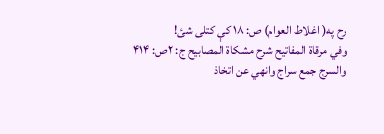رح په( اغلاط العوام) ص: ۱۸ کې کتلی شئ!
وفي مرقاة المفاتیح شرح مشکاة المصابیح ج: ۲ص: ۴۱۴
والسرج جمع سراج وانهي عن اتخاذ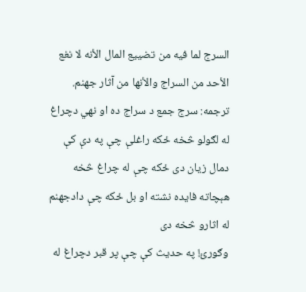السرج لما فیه من تضییع المال الأنه لا نغع الأحد من السراج والأنها من آثار جهنم.
ترجمه: سرج جمع د سراج ده او نهي دچراغ له لګولو څخه ځکه راغلې چې په دې کې دمال زیان دی ځکه چې له چراغ څخه هېچاته فایده نشته او بل ځکه چې دادجهنم له اثارو څخه دی
وګورئ! په حدیث کې چې پر قبر دچراغ له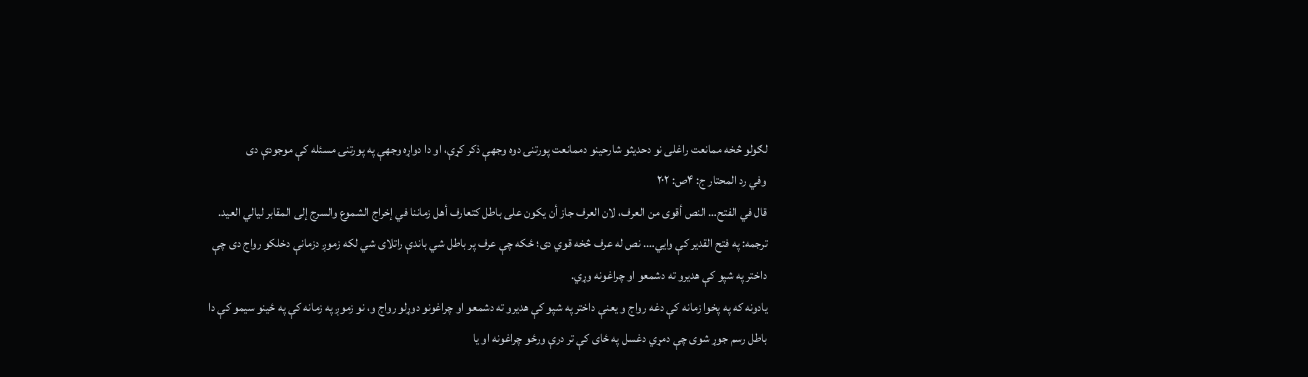لګولو څخه ممانعت راغلی نو دحدیثو شارحینو دممانعت پورتنۍ دوه وجهې ذکر کړې، او دا دواړه وجهې په پورتنۍ مسئله کې موجودې دی
وفي رد المحتار ج: ۴ص: ۲۰۲
قال في الفتح… النص أقوی من العرف، لان العرف جاز أن یکون علی باطل کتعارف أهل زماننا في إخراج الشموع والسرج إلی المقابر لیالي العید.
ترجمه: په فتح القدیر کې وایي…. نص له عرف څخه قوي دی؛ ځکه چې عرف پر باطل شي باندې راتلای شي لکه زموږ دزمانې دخلکو رواج دی چې داختر په شپو کې هدیرو ته دشمعو او چراغونه وړي.
یادونه که په پخوا زمانه کې دغه رواج و یعنې داختر په شپو کې هدیرو ته دشمعو او چراغونو دوړلو رواج و، نو زموږ په زمانه کې په ځینو سیمو کې دا باطل رسم جوړ شوی چې دمړي دغسل په ځای کې تر درې ورځو چراغونه او یا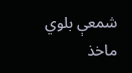شمعې بلوي
ماخذ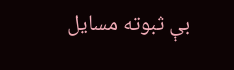بې ثبوته مسایل